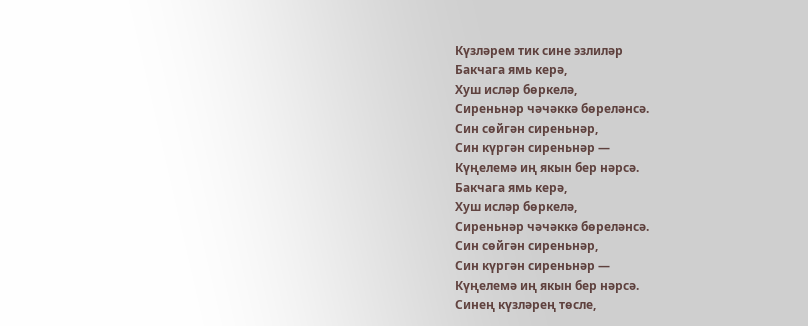Күзләрем тик сине эзлиләр
Бакчага ямь керә,
Хуш исләр бөркелә,
Сиреньнәр чәчәккә бөреләнсә.
Син сөйгән сиреньнәр,
Син күргән сиреньнәр —
Күңелемә иң якын бер нәрсә.
Бакчага ямь керә,
Хуш исләр бөркелә,
Сиреньнәр чәчәккә бөреләнсә.
Син сөйгән сиреньнәр,
Син күргән сиреньнәр —
Күңелемә иң якын бер нәрсә.
Синең күзләрең төсле,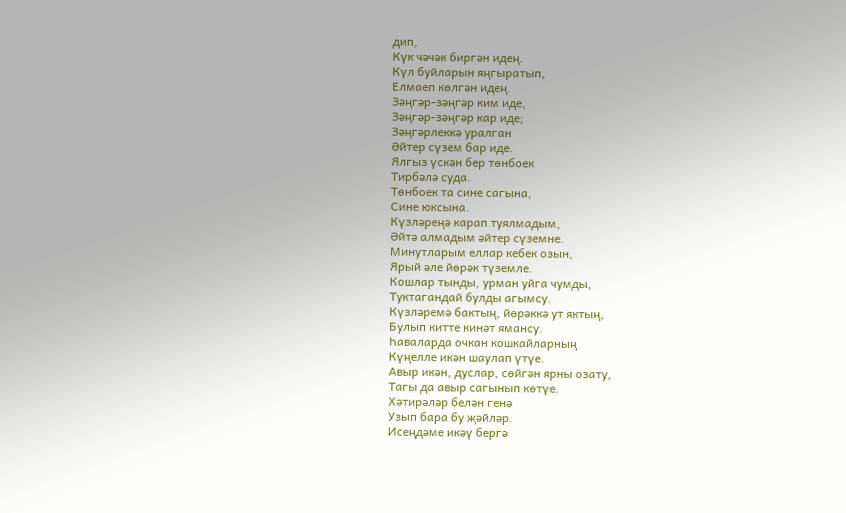дип,
Күк чәчәк биргән идең.
Күл буйларын яңгыратып,
Елмаеп көлгән идең.
Зәңгәр-зәңгәр ким иде,
Зәңгәр-зәңгәр кар иде;
Зәңгәрлеккә уралган
Әйтер сүзем бар иде.
Ялгыз үскән бер төнбоек
Тирбәлә суда.
Төнбоек та сине сагына,
Сине юксына.
Күзләреңә карап туялмадым,
Әйтә алмадым әйтер сүземне.
Минутларым еллар кебек озын,
Ярый әле йөрәк түземле.
Кошлар тынды, урман уйга чумды,
Туктагандай булды агымсу.
Күзләремә бактың, йөрәккә ут яктың,
Булып китте кинәт ямансу.
Һаваларда очкан кошкайларның
Күңелле икән шаулап үтүе.
Авыр икән, дуслар, сөйгән ярны озату,
Тагы да авыр сагынып көтүе.
Хәтирәләр белән генә
Узып бара бу җәйләр.
Исеңдәме икәү бергә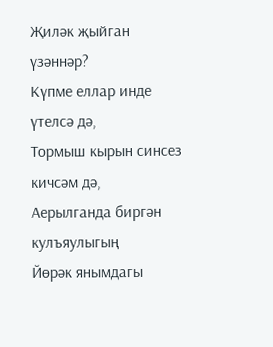Җиләк җыйган үзәннәр?
Күпме еллар инде үтелсә дә,
Тормыш кырын синсез кичсәм дә,
Аерылганда биргән кулъяулыгың
Йөрәк янымдагы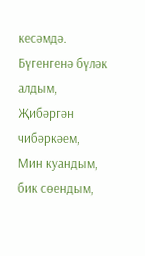кесәмдә.
Бүгенгенә бүләк алдым,
Җибәргән чибәркәем,
Мин куандым, бик сөендым,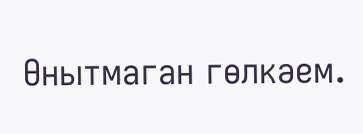Өнытмаган гөлкәем.